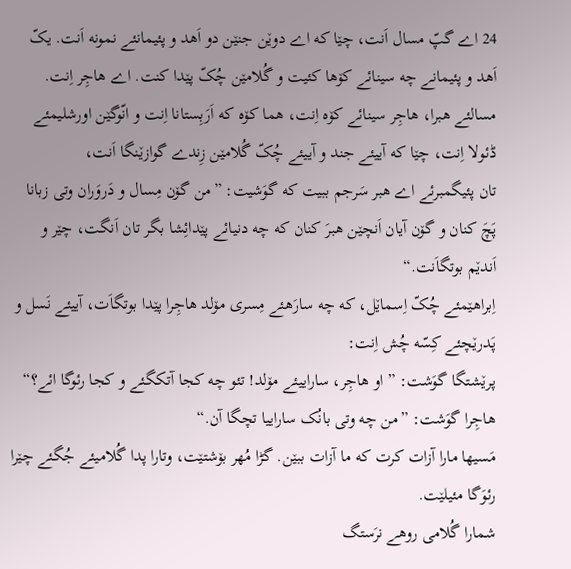24 اے گپّ مسال اَنت، چێا که اے دوێن جنێن دو اَهد و پئیمانئے نمونه اَنت. یکّ اَهد و پئیمانے چه سینائے کۆها کئیت و گُلامێن چُکّ پێدا کنت. اے هاجِر اِنت.
مسالئے هبرا، هاجِر سینائے کۆه اِنت، هما کۆه که اَرَبِستانا اِنت و انّوگێن اورشلیمئے ڈئولا اِنت، چێا که آییئے جند و آییئے چُکّ گُلامێن زِندے گوازێنگا اَنت،
تان پئیگمبرئے اے هبر سَرجم ببیت که گوَشیت: ”من گۆن مِسال و دَروَران وتی زبانا پَچَ کنان و گۆن آیان اَنچێن هبرَ کنان که چه دنیائے پێدائِشا بگر تان اَنگت، چێر و اَندێم بوتگاَنت.“
اِبراهێمئے چُکّ اِسماێل، که چه سارَهئے مِسری مۆلد هاجِرا پێدا بوتگاَت، آییئے نَسل و پَدرێچئے کِسّه چُش اِنت:
پرێشتگا گوَشت: ”او هاجِر، ساراییئے مۆلد! تئو چه کجا آتکگئے و کجا رئوگا ائے؟“ هاجِرا گوَشت: ”من چه وتی بانُک ساراییا تچگا آن.“
مَسیها مارا آزات کرت که ما آزات ببێن. گڑا مُهر بۆشتێت، وتارا پدا گُلامیئے جُگئے چێرا رئوَگا مئیلێت.
شمارا گُلامی روهے نرَستگ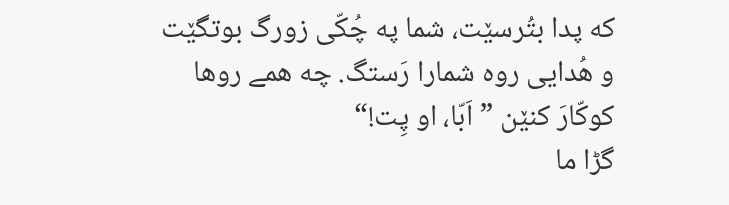که پدا بتُرسێت، شما په چُکّی زورگ بوتگێت و هُدایی روه شمارا رَستگ. چه همے روها کوکّارَ کنێن ”اَبّا، او پِت!“
گڑا ما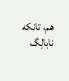هم، تانکه نابالِگ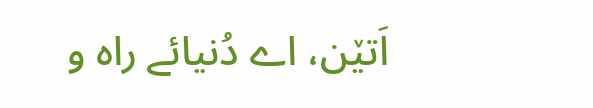اَتێن، اے دُنیائے راه و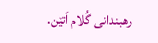رهبندانی گُلام اَتێن.